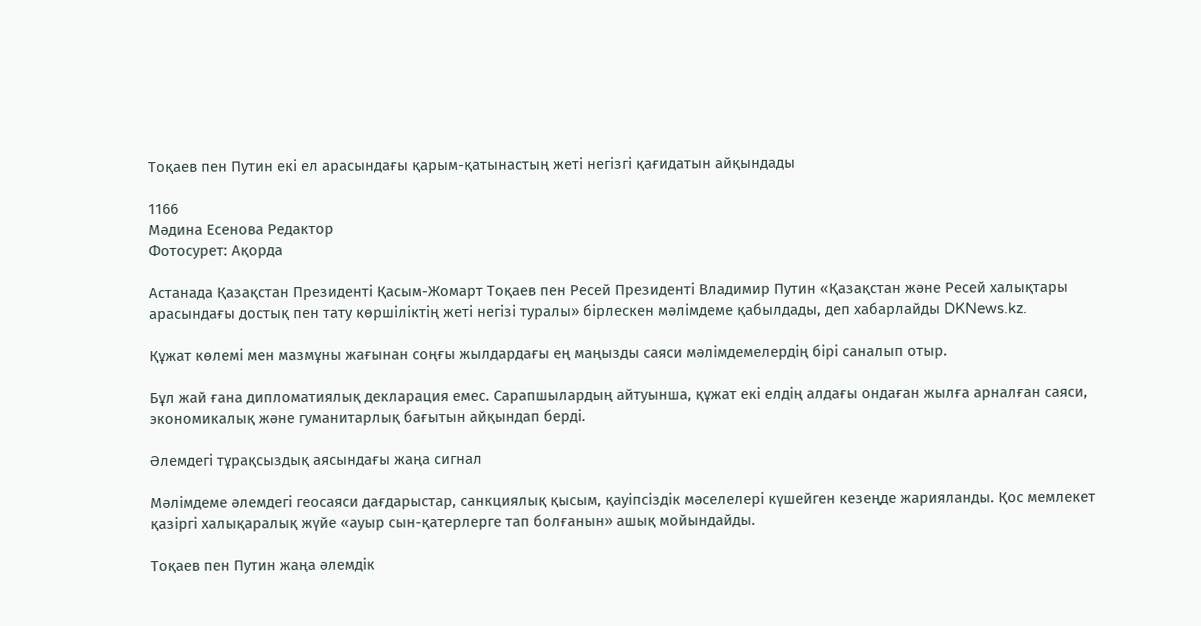Тоқаев пен Путин екі ел арасындағы қарым-қатынастың жеті негізгі қағидатын айқындады

1166
Мәдина Есенова Редактор
Фотосурет: Ақорда

Астанада Қазақстан Президенті Қасым-Жомарт Тоқаев пен Ресей Президенті Владимир Путин «Қазақстан және Ресей халықтары арасындағы достық пен тату көршіліктің жеті негізі туралы» бірлескен мәлімдеме қабылдады, деп хабарлайды DKNews.kz.

Құжат көлемі мен мазмұны жағынан соңғы жылдардағы ең маңызды саяси мәлімдемелердің бірі саналып отыр.

Бұл жай ғана дипломатиялық декларация емес. Сарапшылардың айтуынша, құжат екі елдің алдағы ондаған жылға арналған саяси, экономикалық және гуманитарлық бағытын айқындап берді.

Әлемдегі тұрақсыздық аясындағы жаңа сигнал

Мәлімдеме әлемдегі геосаяси дағдарыстар, санкциялық қысым, қауіпсіздік мәселелері күшейген кезеңде жарияланды. Қос мемлекет қазіргі халықаралық жүйе «ауыр сын-қатерлерге тап болғанын» ашық мойындайды.

Тоқаев пен Путин жаңа әлемдік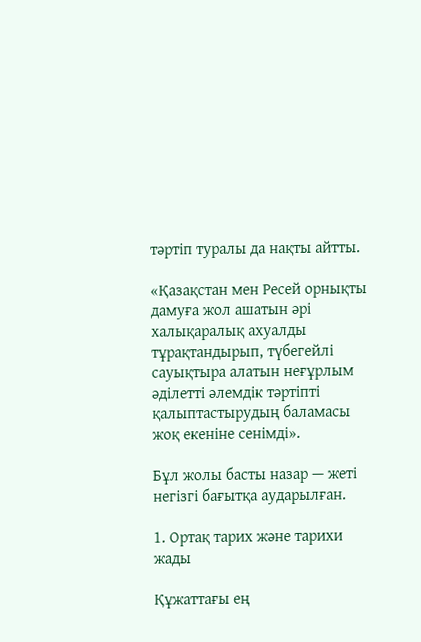тәртіп туралы да нақты айтты.

«Қазақстан мен Ресей орнықты дамуға жол ашатын әрі халықаралық ахуалды тұрақтандырып, түбегейлі сауықтыра алатын неғұрлым әділетті әлемдік тәртіпті қалыптастырудың баламасы жоқ екеніне сенімді».

Бұл жолы басты назар — жеті негізгі бағытқа аударылған.

1. Ортақ тарих және тарихи жады

Құжаттағы ең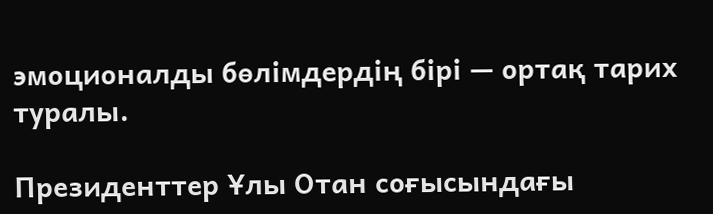эмоционалды бөлімдердің бірі — ортақ тарих туралы.

Президенттер Ұлы Отан соғысындағы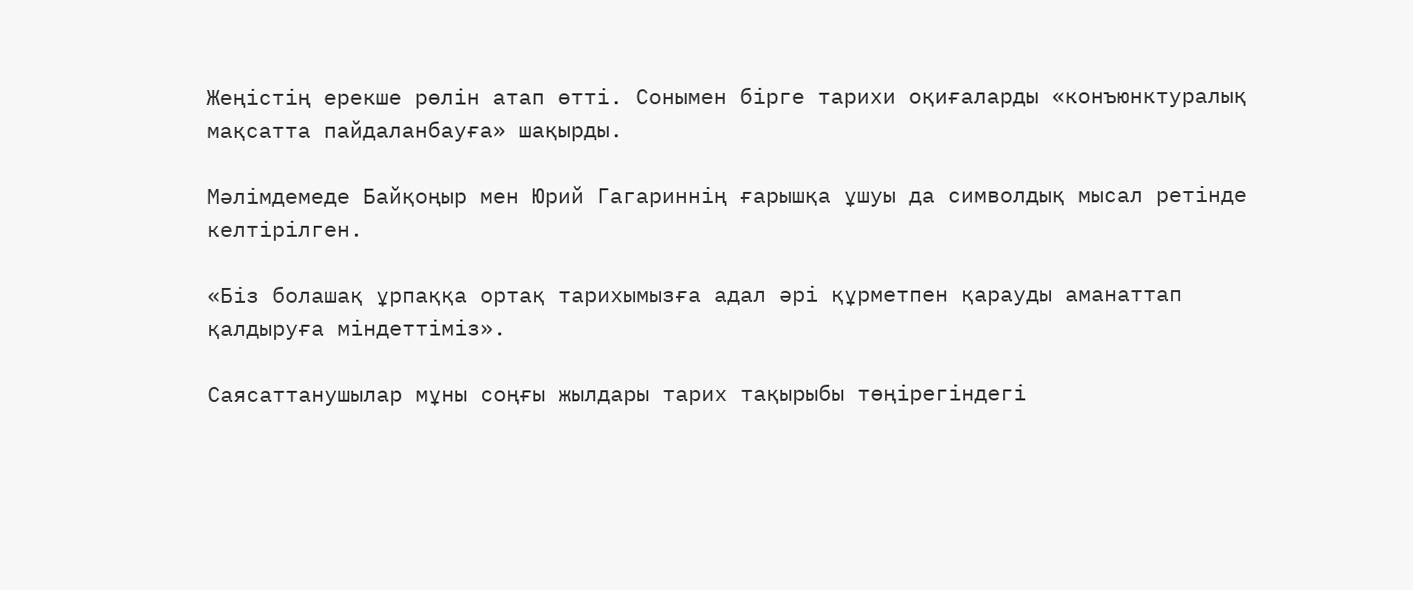Жеңістің ерекше рөлін атап өтті. Сонымен бірге тарихи оқиғаларды «конъюнктуралық мақсатта пайдаланбауға» шақырды.

Мәлімдемеде Байқоңыр мен Юрий Гагариннің ғарышқа ұшуы да символдық мысал ретінде келтірілген.

«Біз болашақ ұрпаққа ортақ тарихымызға адал әрі құрметпен қарауды аманаттап қалдыруға міндеттіміз».

Саясаттанушылар мұны соңғы жылдары тарих тақырыбы төңірегіндегі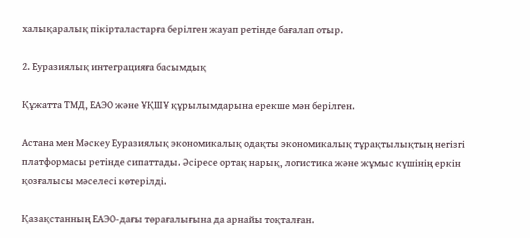халықаралық пікірталастарға берілген жауап ретінде бағалап отыр.

2. Еуразиялық интеграцияға басымдық

Құжатта ТМД, ЕАЭО және ҰҚШҰ құрылымдарына ерекше мән берілген.

Астана мен Мәскеу Еуразиялық экономикалық одақты экономикалық тұрақтылықтың негізгі платформасы ретінде сипаттады. Әсіресе ортақ нарық, логистика және жұмыс күшінің еркін қозғалысы мәселесі көтерілді.

Қазақстанның ЕАЭО-дағы төрағалығына да арнайы тоқталған.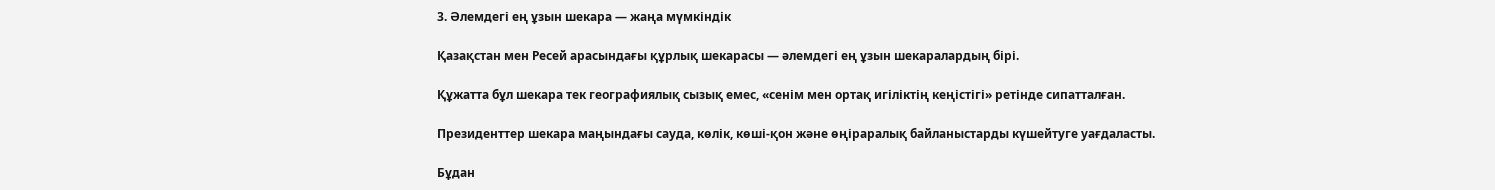3. Әлемдегі ең ұзын шекара — жаңа мүмкіндік

Қазақстан мен Ресей арасындағы құрлық шекарасы — әлемдегі ең ұзын шекаралардың бірі.

Құжатта бұл шекара тек географиялық сызық емес, «сенім мен ортақ игіліктің кеңістігі» ретінде сипатталған.

Президенттер шекара маңындағы сауда, көлік, көші-қон және өңіраралық байланыстарды күшейтуге уағдаласты.

Бұдан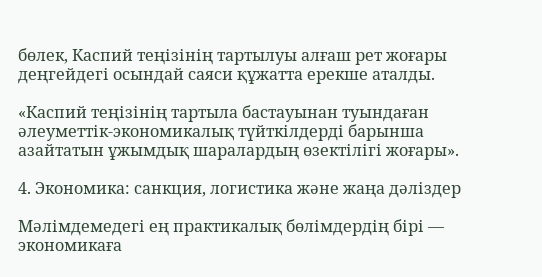бөлек, Каспий теңізінің тартылуы алғаш рет жоғары деңгейдегі осындай саяси құжатта ерекше аталды.

«Каспий теңізінің тартыла бастауынан туындаған әлеуметтік-экономикалық түйткілдерді барынша азайтатын ұжымдық шаралардың өзектілігі жоғары».

4. Экономика: санкция, логистика және жаңа дәліздер

Мәлімдемедегі ең практикалық бөлімдердің бірі — экономикаға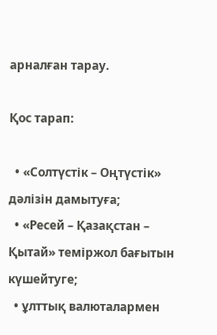арналған тарау.

Қос тарап:

  • «Солтүстік – Оңтүстік» дәлізін дамытуға;
  • «Ресей – Қазақстан – Қытай» теміржол бағытын күшейтуге;
  • ұлттық валюталармен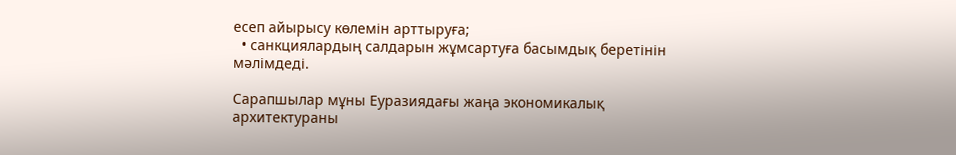есеп айырысу көлемін арттыруға;
  • санкциялардың салдарын жұмсартуға басымдық беретінін мәлімдеді.

Сарапшылар мұны Еуразиядағы жаңа экономикалық архитектураны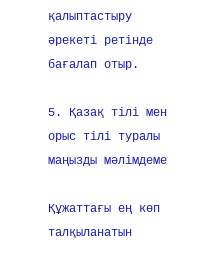қалыптастыру әрекеті ретінде бағалап отыр.

5. Қазақ тілі мен орыс тілі туралы маңызды мәлімдеме

Құжаттағы ең көп талқыланатын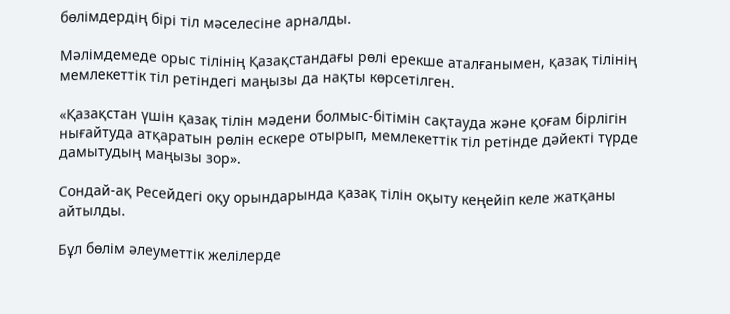бөлімдердің бірі тіл мәселесіне арналды.

Мәлімдемеде орыс тілінің Қазақстандағы рөлі ерекше аталғанымен, қазақ тілінің мемлекеттік тіл ретіндегі маңызы да нақты көрсетілген.

«Қазақстан үшін қазақ тілін мәдени болмыс-бітімін сақтауда және қоғам бірлігін нығайтуда атқаратын рөлін ескере отырып, мемлекеттік тіл ретінде дәйекті түрде дамытудың маңызы зор».

Сондай-ақ Ресейдегі оқу орындарында қазақ тілін оқыту кеңейіп келе жатқаны айтылды.

Бұл бөлім әлеуметтік желілерде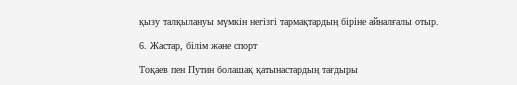қызу талқылануы мүмкін негізгі тармақтардың біріне айналғалы отыр.

6. Жастар, білім және спорт

Тоқаев пен Путин болашақ қатынастардың тағдыры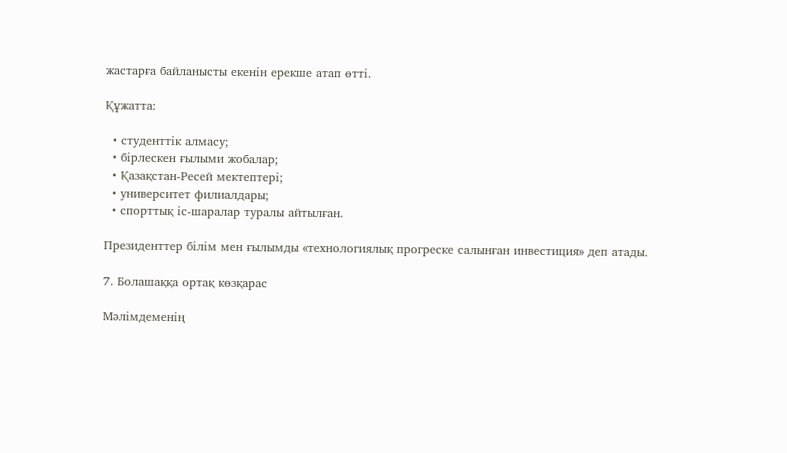жастарға байланысты екенін ерекше атап өтті.

Құжатта:

  • студенттік алмасу;
  • бірлескен ғылыми жобалар;
  • Қазақстан-Ресей мектептері;
  • университет филиалдары;
  • спорттық іс-шаралар туралы айтылған.

Президенттер білім мен ғылымды «технологиялық прогреске салынған инвестиция» деп атады.

7. Болашаққа ортақ көзқарас

Мәлімдеменің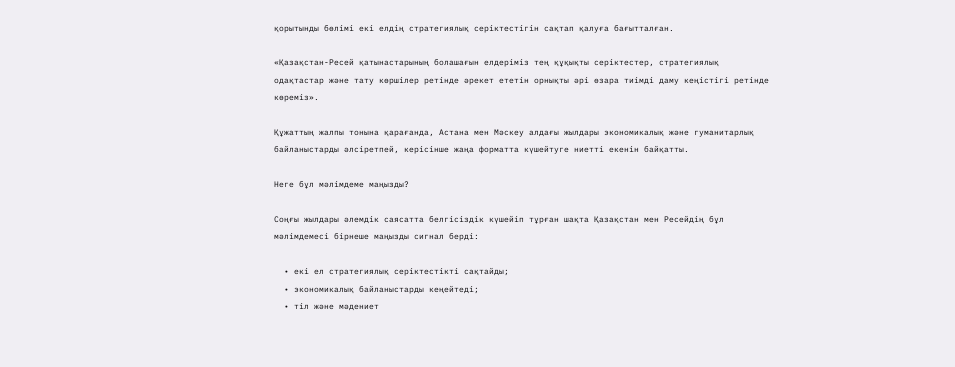қорытынды бөлімі екі елдің стратегиялық серіктестігін сақтап қалуға бағытталған.

«Қазақстан-Ресей қатынастарының болашағын елдеріміз тең құқықты серіктестер, стратегиялық одақтастар және тату көршілер ретінде әрекет ететін орнықты әрі өзара тиімді даму кеңістігі ретінде көреміз».

Құжаттың жалпы тонына қарағанда, Астана мен Мәскеу алдағы жылдары экономикалық және гуманитарлық байланыстарды әлсіретпей, керісінше жаңа форматта күшейтуге ниетті екенін байқатты.

Неге бұл мәлімдеме маңызды?

Соңғы жылдары әлемдік саясатта белгісіздік күшейіп тұрған шақта Қазақстан мен Ресейдің бұл мәлімдемесі бірнеше маңызды сигнал берді:

  • екі ел стратегиялық серіктестікті сақтайды;
  • экономикалық байланыстарды кеңейтеді;
  • тіл және мәдениет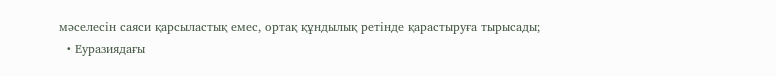мәселесін саяси қарсыластық емес, ортақ құндылық ретінде қарастыруға тырысады;
  • Еуразиядағы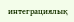интеграциялық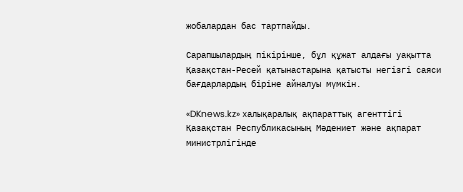жобалардан бас тартпайды.

Сарапшылардың пікірінше, бұл құжат алдағы уақытта Қазақстан-Ресей қатынастарына қатысты негізгі саяси бағдарлардың біріне айналуы мүмкін.

«DKnews.kz» халықаралық ақпараттық агенттігі Қазақстан Республикасының Мәдениет және ақпарат министрлігінде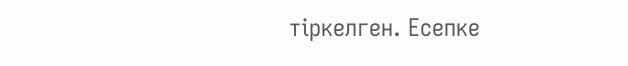тіркелген. Есепке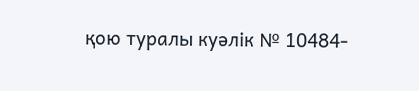қою туралы куәлік № 10484-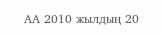АА 2010 жылдың 20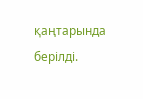қаңтарында берілді.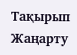Тақырып
Жаңарту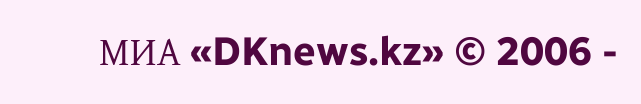МИА «DKnews.kz» © 2006 -